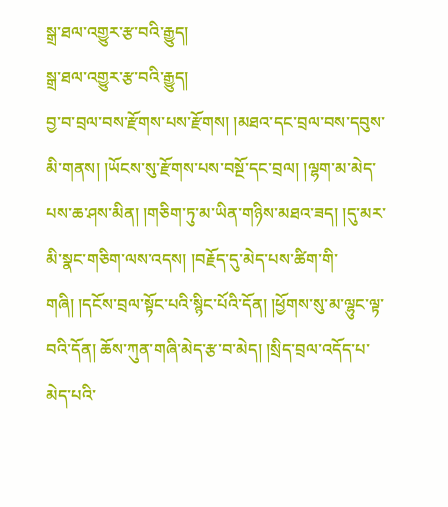སྒྲ་ཐལ་འགྱུར་རྩ་བའི་རྒྱུད།
སྒྲ་ཐལ་འགྱུར་རྩ་བའི་རྒྱུད།
བྱ་བ་བྲལ་བས་རྫོགས་པས་རྫོགས། །མཐའ་དང་བྲལ་བས་དབུས་མི་གནས། །ཡོངས་སུ་རྫོགས་པས་བསྔོ་དང་བྲལ། །ལྷག་མ་མེད་པས་ཆ་ཤས་མིན། །གཅིག་ཏུ་མ་ཡིན་གཉིས་མཐའ་ཟད། །དུ་མར་མི་སྣང་གཅིག་ལས་འདས། །བརྗོད་དུ་མེད་པས་ཚིག་གི་གཞི། །དངོས་བྲལ་སྟོང་པའི་སྙིང་པོའི་དོན། །ཕྱོགས་སུ་མ་ལྷུང་ལྟ་བའི་དོན། ཆོས་ཀུན་གཞི་མེད་རྩ་བ་མེད། །སྲིད་བྲལ་འདོད་པ་མེད་པའི་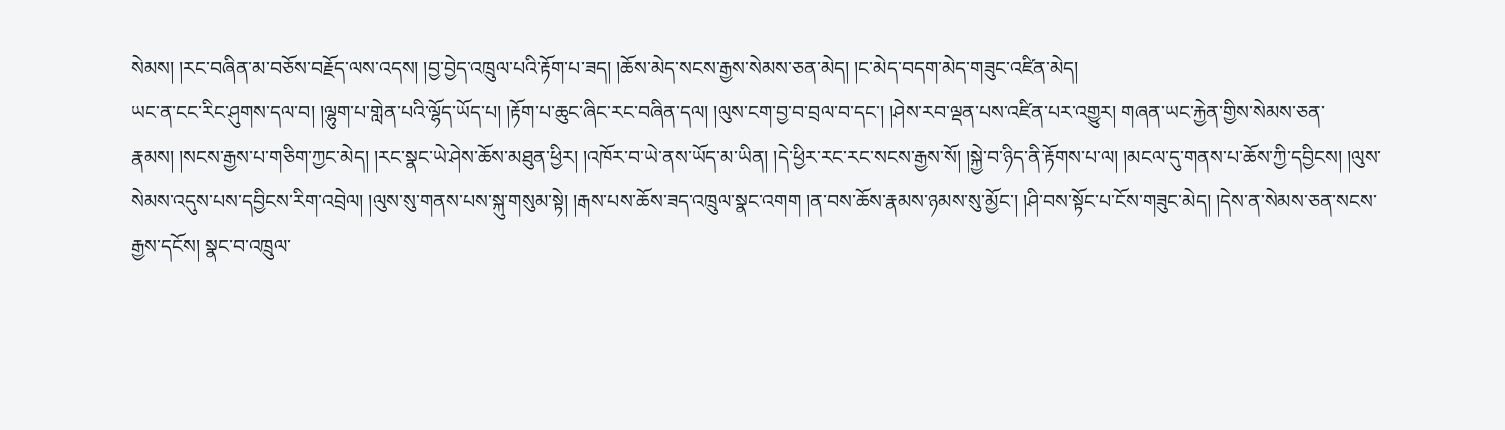སེམས། །རང་བཞིན་མ་བཅོས་བརྗོད་ལས་འདས། །བྱ་བྱེད་འཁྲུལ་པའི་རྟོག་པ་ཟད། །ཆོས་མེད་སངས་རྒྱས་སེམས་ཅན་མེད། །ང་མེད་བདག་མེད་གཟུང་འཛིན་མེད།
ཡང་ན་ངང་རིང་ཤུགས་དལ་བ། །ལྷུག་པ་གླེན་པའི་ལྷོད་ཡོད་པ། །རྟོག་པ་ཆུང་ཞིང་རང་བཞིན་དལ། །ལུས་ངག་བྱ་བ་བྲལ་བ་དང་། །ཤེས་རབ་ལྡན་པས་འཛིན་པར་འགྱུར། གཞན་ཡང་རྐྱེན་གྱིས་སེམས་ཅན་རྣམས། །སངས་རྒྱས་པ་གཅིག་ཀྱང་མེད། །རང་སྣང་ཡེ་ཤེས་ཆོས་མཐུན་ཕྱིར། །འཁོར་བ་ཡེ་ནས་ཡོད་མ་ཡིན། །དེ་ཕྱིར་རང་རང་སངས་རྒྱས་སོ། །སྐྱེ་བ་ཉིད་ནི་རྟོགས་པ་ལ། །མངལ་དུ་གནས་པ་ཆོས་ཀྱི་དབྱིངས། །ལུས་སེམས་འདུས་པས་དབྱིངས་རིག་འབྲེལ། །ལུས་སུ་གནས་པས་སྐུ་གསུམ་སྟེ། །རྒས་པས་ཆོས་ཟད་འཁྲུལ་སྣང་འགག །ན་བས་ཆོས་རྣམས་ཉམས་སུ་མྱོང་། །ཤི་བས་སྟོང་པ་ངོས་གཟུང་མེད། །དེས་ན་སེམས་ཅན་སངས་རྒྱས་དངོས། སྣང་བ་འཁྲུལ་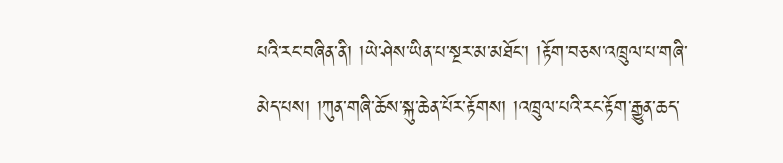པའི་རང་བཞིན་ནི། །ཡེ་ཤེས་ཡིན་པ་སྔར་མ་མཐོང་། །རྟོག་བཅས་འཁྲུལ་པ་གཞི་མེད་པས། །ཀུན་གཞི་ཆོས་སྐུ་ཆེན་པོར་རྟོགས། །འཁྲུལ་པའི་རང་རྟོག་རྒྱུན་ཆད་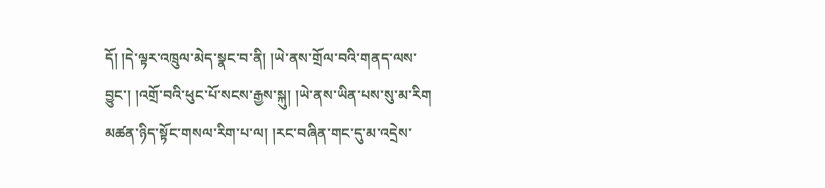དོ། །དེ་ལྟར་འཁྲུལ་མེད་སྣང་བ་ནི། །ཡེ་ནས་གྲོལ་བའི་གནད་ལས་བྱུང་། །འགྲོ་བའི་ཕུང་པོ་སངས་རྒྱས་སྐུ། །ཡེ་ནས་ཡིན་པས་སུ་མ་རིག
མཚན་ཉིད་སྟོང་གསལ་རིག་པ་ལ། །རང་བཞིན་གང་དུ་མ་འདྲེས་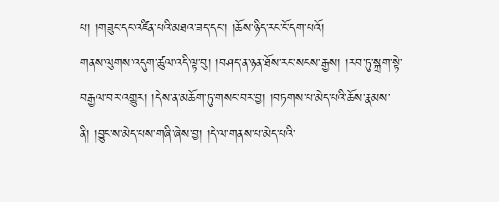པ། །གཟུང་དང་འཛིན་པའི་མཐའ་ཟད་དང་། །ཆོས་ཉིད་རང་ངོ་དག་པའོ།
གནས་ལུགས་འདུག་ཚུལ་འདི་ལྟ་བུ། །བཤད་ན་ཉན་ཐོས་རང་སངས་རྒྱས། །རབ་ཏུ་སྐྲག་སྟེ་བརྒྱལ་བར་འགྱུར། །དེས་ན་མཆོག་ཏུ་གསང་བར་བྱ། །བཏགས་པ་མེད་པའི་ཆོས་རྣམས་ནི། །བྱུང་ས་མེད་པས་གཞི་ཞེས་བྱ། །དེ་ལ་གནས་པ་མེད་པའི་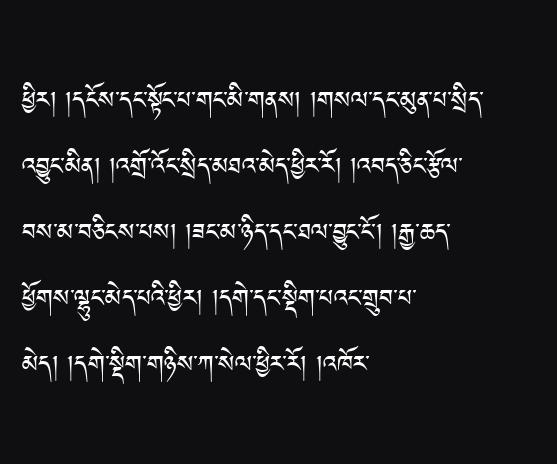ཕྱིར། །དངོས་དང་སྟོང་པ་གང་མི་གནས། །གསལ་དང་མུན་པ་སྲིད་འབྱུང་མིན། །འགྲོ་འོང་སྲིད་མཐའ་མེད་ཕྱིར་རོ། །འབད་ཅིང་རྩོལ་བས་མ་བཅིངས་པས། །ཟང་མ་ཉིད་དང་ཐལ་བྱུང་ངོ་། །རྒྱ་ཆད་ཕྱོགས་ལྷུང་མེད་པའི་ཕྱིར། །དགེ་དང་སྡིག་པའང་གྲུབ་པ་མེད། །དགེ་སྡིག་གཉིས་ཀ་སེལ་ཕྱིར་རོ། །འཁོར་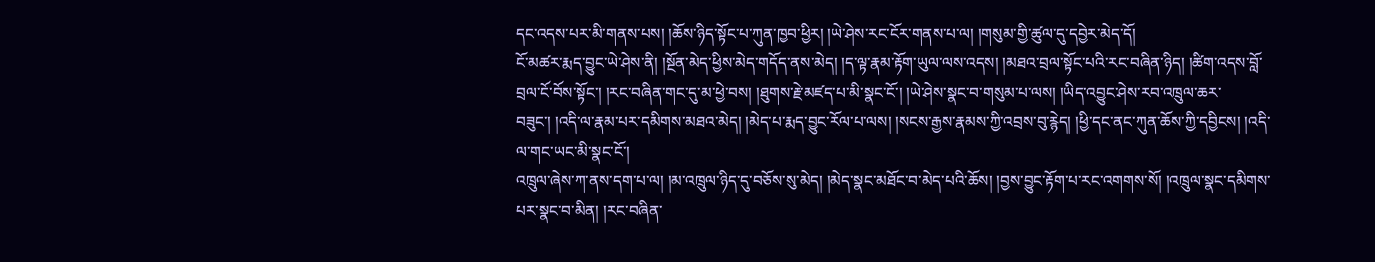དང་འདས་པར་མི་གནས་པས། །ཆོས་ཉིད་སྟོང་པ་ཀུན་ཁྱབ་ཕྱིར། །ཡེ་ཤེས་རང་ངོར་གནས་པ་ལ། །གསུམ་གྱི་ཚུལ་དུ་དབྱེར་མེད་དོ།
ངོ་མཚར་རྨད་བྱུང་ཡེ་ཤེས་ནི། །སྔོན་མེད་ཕྱིས་མེད་གདོད་ནས་མེད། །ད་ལྟ་རྣམ་རྟོག་ཡུལ་ལས་འདས། །མཐའ་བྲལ་སྟོང་པའི་རང་བཞིན་ཉིད། །ཚིག་འདས་བློ་བྲལ་ངོ་བོས་སྟོང་། །རང་བཞིན་གང་དུ་མ་ཕྱེ་བས། །ཐུགས་རྗེ་མཛད་པ་མི་སྣང་ངོ་། །ཡེ་ཤེས་སྣང་བ་གསུམ་པ་ལས། །ཡིད་འབྱུང་ཤེས་རབ་འཁྲུལ་ཆར་བཟུང་། །འདི་ལ་རྣམ་པར་དམིགས་མཐའ་མེད། །མེད་པ་རྨད་བྱུང་རོལ་པ་ལས། །སངས་རྒྱས་རྣམས་ཀྱི་འབྲས་བུ་རྙེད། །ཕྱི་དང་ནང་ཀུན་ཆོས་ཀྱི་དབྱིངས། །འདི་ལ་གང་ཡང་མི་སྣང་ངོ་།
འཁྲུལ་ཞེས་ཀ་ནས་དག་པ་ལ། །མ་འཁྲུལ་ཉིད་དུ་བཅོས་སུ་མེད། །མེད་སྣང་མཐོང་བ་མེད་པའི་ཆོས། །བྱས་བྱུང་རྟོག་པ་རང་འགགས་སོ། །འཁྲུལ་སྣང་དམིགས་པར་སྣང་བ་མིན། །རང་བཞིན་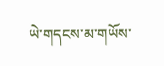ཡེ་གདངས་མ་གཡོས་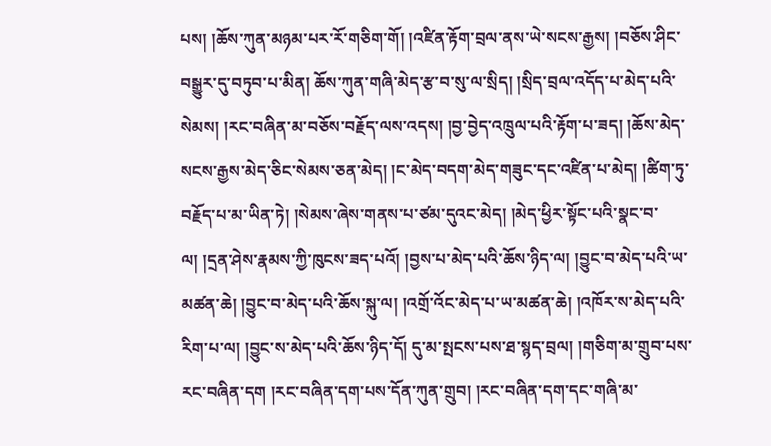པས། །ཆོས་ཀུན་མཉམ་པར་རོ་གཅིག་གོ། །འཛིན་རྟོག་བྲལ་ནས་ཡེ་སངས་རྒྱས། །བཅོས་ཤིང་བསྒྱུར་དུ་བཏུབ་པ་མིན། ཆོས་ཀུན་གཞི་མེད་རྩ་བ་སུ་ལ་སྲིད། །སྲིད་བྲལ་འདོད་པ་མེད་པའི་སེམས། །རང་བཞིན་མ་བཅོས་བརྗོད་ལས་འདས། །བྱ་བྱེད་འཁྲུལ་པའི་རྟོག་པ་ཟད། །ཆོས་མེད་སངས་རྒྱས་མེད་ཅིང་སེམས་ཅན་མེད། །ང་མེད་བདག་མེད་གཟུང་དང་འཛིན་པ་མེད། །ཚིག་ཏུ་བརྗོད་པ་མ་ཡིན་ཏེ། །སེམས་ཞེས་གནས་པ་ཙམ་དུའང་མེད། །མེད་ཕྱིར་སྟོང་པའི་སྣང་བ་ལ། །དྲན་ཤེས་རྣམས་ཀྱི་ཁུངས་ཟད་པའོ། །བྱས་པ་མེད་པའི་ཆོས་ཉིད་ལ། །བྱུང་བ་མེད་པའི་ཡ་མཚན་ཆེ། །བྱུང་བ་མེད་པའི་ཆོས་སྐུ་ལ། །འགྲོ་འོང་མེད་པ་ཡ་མཚན་ཆེ། །འཁོར་ས་མེད་པའི་རིག་པ་ལ། །བྱུང་ས་མེད་པའི་ཆོས་ཉིད་དོ། དུ་མ་སྤངས་པས་ཐ་སྙད་བྲལ། །གཅིག་མ་གྲུབ་པས་རང་བཞིན་དག །རང་བཞིན་དག་པས་དོན་ཀུན་གྲུབ། །རང་བཞིན་དག་དང་གཞི་མ་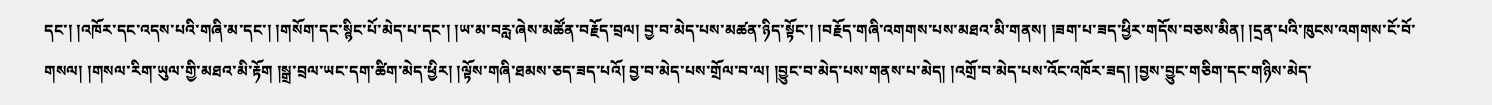དང་། །འཁོར་དང་འདས་པའི་གཞི་མ་དང་། །གསོག་དང་སྙིང་པོ་མེད་པ་དང་། །ཡ་མ་བརླ་ཞེས་མཚོན་བརྗོད་བྲལ། བྱ་བ་མེད་པས་མཚན་ཉིད་སྟོང་། །བརྗོད་གཞི་འགགས་པས་མཐའ་མི་གནས། །ཟག་པ་ཟད་ཕྱིར་གདོས་བཅས་མིན། །དྲན་པའི་ཁུངས་འགགས་ངོ་བོ་གསལ། །གསལ་རིག་ཡུལ་གྱི་མཐའ་མི་རྟོག །སྒྲ་བྲལ་ཡང་དག་ཚིག་མེད་ཕྱིར། །ལྟོས་གཞི་ཐམས་ཅད་ཟད་པའོ། བྱ་བ་མེད་པས་གྲོལ་བ་ལ། །བྱུང་བ་མེད་པས་གནས་པ་མེད། །འགྲོ་བ་མེད་པས་འོང་འཁོར་ཟད། །བྱས་བྱུང་གཅིག་དང་གཉིས་མེད་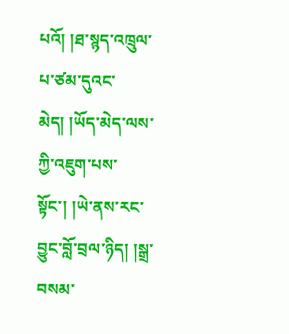པའོ། །ཐ་སྙད་འཁྲུལ་པ་ཙམ་དུའང་མེད། །ཡོད་མེད་ལས་ཀྱི་འཇུག་པས་སྟོང་། །ཡེ་ནས་རང་བྱུང་བློ་བྲལ་ཉིད། །སྒྲ་བསམ་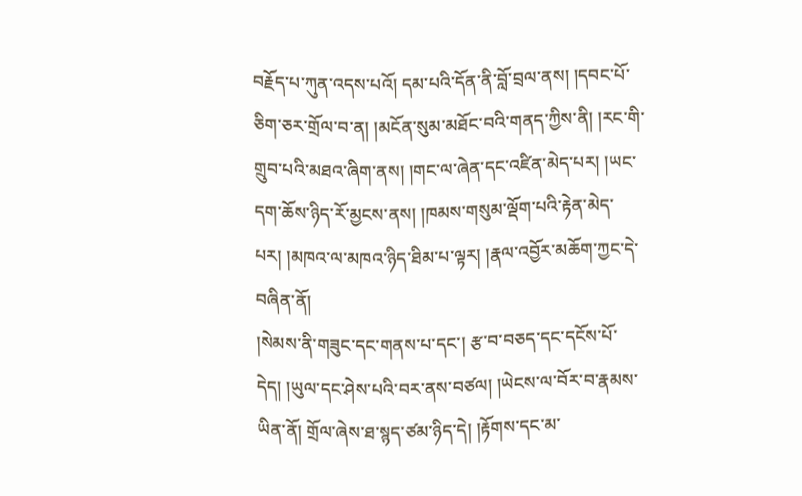བརྗོད་པ་ཀུན་འདས་པའོ། དམ་པའི་དོན་ནི་བློ་བྲལ་ནས། །དབང་པོ་ཅིག་ཅར་གྲོལ་བ་ན། །མངོན་སུམ་མཐོང་བའི་གནད་ཀྱིས་ནི། །རང་གི་གྲུབ་པའི་མཐའ་ཞིག་ནས། །གང་ལ་ཞེན་དང་འཛིན་མེད་པར། །ཡང་དག་ཆོས་ཉིད་རོ་མྱངས་ནས། །ཁམས་གསུམ་ལྡོག་པའི་རྟེན་མེད་པར། །མཁའ་ལ་མཁའ་ཉིད་ཐིམ་པ་ལྟར། །རྣལ་འབྱོར་མཆོག་ཀྱང་དེ་བཞིན་ནོ།
།སེམས་ནི་གཟུང་དང་གནས་པ་དང་། རྩ་བ་བཅད་དང་དངོས་པོ་དེད། །ཡུལ་དང་ཤེས་པའི་བར་ནས་བཙལ། །ཡེངས་ལ་བོར་བ་རྣམས་ཡིན་ནོ། གྲོལ་ཞེས་ཐ་སྙད་ཙམ་ཉིད་དེ། །རྟོགས་དང་མ་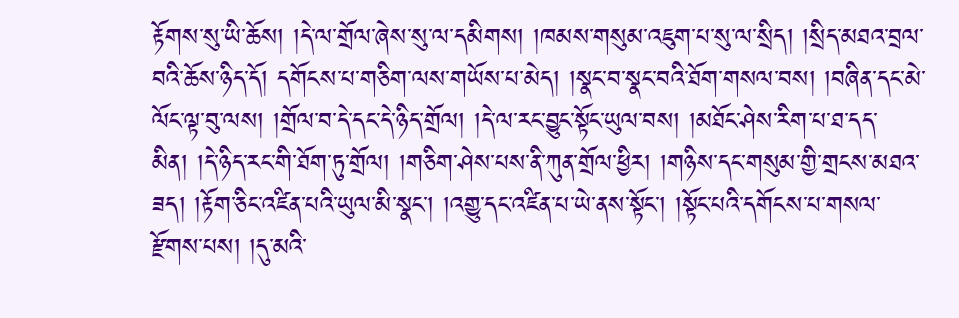རྟོགས་སུ་ཡི་ཆོས། །དེ་ལ་གྲོལ་ཞེས་སུ་ལ་དམིགས། །ཁམས་གསུམ་འཇུག་པ་སུ་ལ་སྲིད། །སྲིད་མཐའ་བྲལ་བའི་ཆོས་ཉིད་དོ། དགོངས་པ་གཅིག་ལས་གཡོས་པ་མེད། །སྣང་བ་སྣང་བའི་ཐོག་གསལ་བས། །བཞིན་དང་མེ་ལོང་ལྟ་བུ་ལས། །གྲོལ་བ་དེ་དང་དེ་ཉིད་གྲོལ། །དེ་ལ་རང་བྱུང་སྟོང་ཡུལ་བས། །མཐོང་ཤེས་རིག་པ་ཐ་དད་མིན། །དེ་ཉིད་རང་གི་ཐོག་ཏུ་གྲོལ། །གཅིག་ཤེས་པས་ནི་ཀུན་གྲོལ་ཕྱིར། །གཉིས་དང་གསུམ་གྱི་གྲངས་མཐའ་ཟད། །རྟོག་ཅིང་འཛིན་པའི་ཡུལ་མི་སྣང་། །འགྱུ་དང་འཛིན་པ་ཡེ་ནས་སྟོང་། །སྟོང་པའི་དགོངས་པ་གསལ་རྫོགས་པས། །དུ་མའི་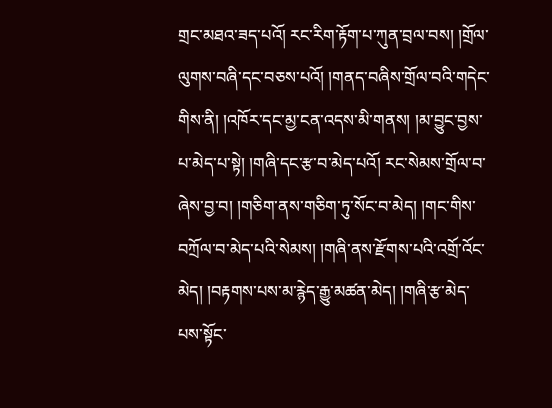གྲང་མཐའ་ཟད་པའོ། རང་རིག་རྟོག་པ་ཀུན་བྲལ་བས། །གྲོལ་ལུགས་བཞི་དང་བཅས་པའོ། །གནད་བཞིས་གྲོལ་བའི་གདེང་གིས་ནི། །འཁོར་དང་མྱ་ངན་འདས་མི་གནས། །མ་བྱུང་བྱས་པ་མེད་པ་སྟེ། །གཞི་དང་རྩ་བ་མེད་པའོ། རང་སེམས་གྲོལ་བ་ཞེས་བྱ་བ། །གཅིག་ནས་གཅིག་ཏུ་སོང་བ་མེད། །གང་གིས་བཀྲོལ་བ་མེད་པའི་སེམས། །གཞི་ནས་རྫོགས་པའི་འགྲོ་འོང་མེད། །བརྟགས་པས་མ་རྙེད་རྒྱུ་མཚན་མེད། །གཞི་རྩ་མེད་པས་སྟོང་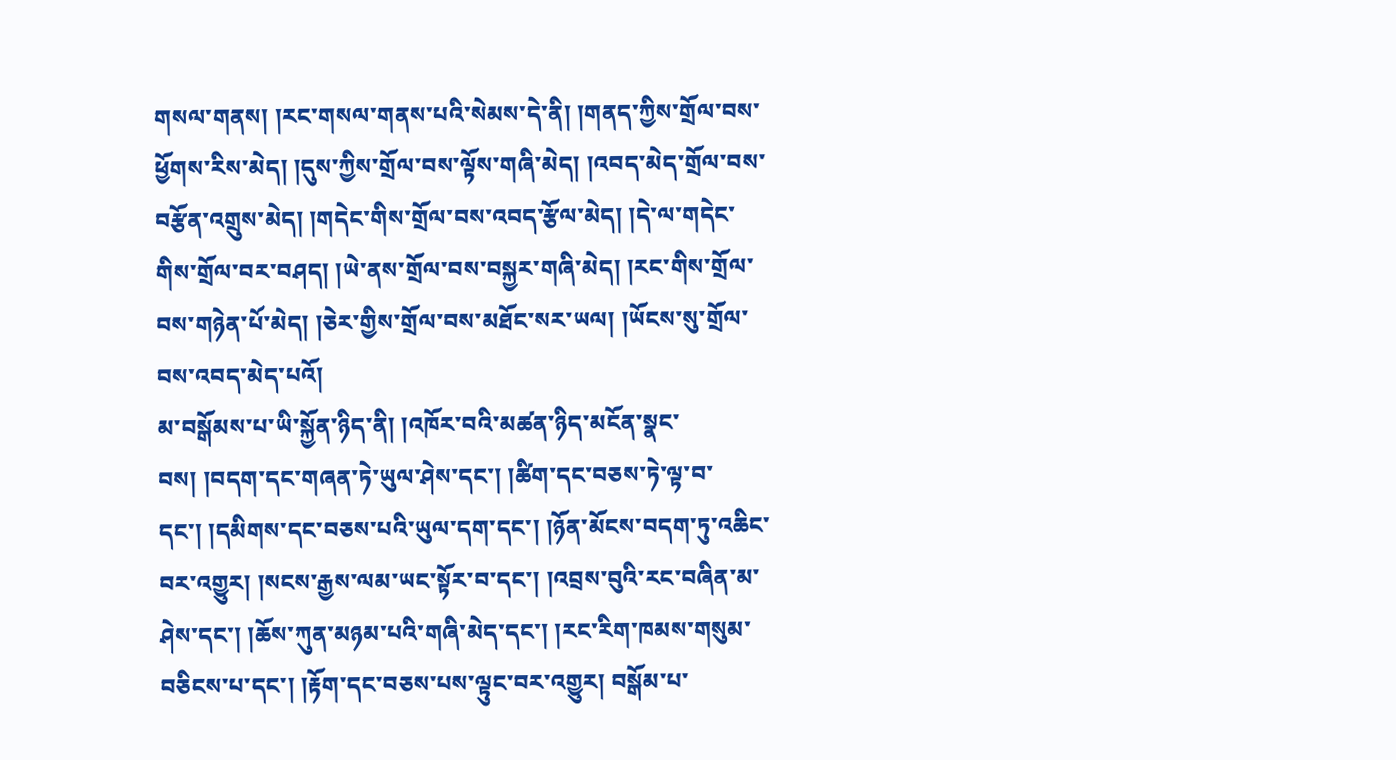གསལ་གནས། །རང་གསལ་གནས་པའི་སེམས་དེ་ནི། །གནད་ཀྱིས་གྲོལ་བས་ཕྱོགས་རིས་མེད། །དུས་ཀྱིས་གྲོལ་བས་ལྟོས་གཞི་མེད། །འབད་མེད་གྲོལ་བས་བརྩོན་འགྲུས་མེད། །གདེང་གིས་གྲོལ་བས་འབད་རྩོལ་མེད། །དེ་ལ་གདེང་གིས་གྲོལ་བར་བཤད། །ཡེ་ནས་གྲོལ་བས་བསྐྱར་གཞི་མེད། །རང་གིས་གྲོལ་བས་གཉེན་པོ་མེད། །ཅེར་གྱིས་གྲོལ་བས་མཐོང་སར་ཡལ། །ཡོངས་སུ་གྲོལ་བས་འབད་མེད་པའོ།
མ་བསྒོམས་པ་ཡི་སྐྱོན་ཉིད་ནི། །འཁོར་བའི་མཚན་ཉིད་མངོན་སྣང་བས། །བདག་དང་གཞན་ཏེ་ཡུལ་ཤེས་དང་། །ཚིག་དང་བཅས་ཏེ་ལྟ་བ་དང་། །དམིགས་དང་བཅས་པའི་ཡུལ་དག་དང་། །ཉོན་མོངས་བདག་ཏུ་འཆིང་བར་འགྱུར། །སངས་རྒྱས་ལམ་ཡང་སྟོར་བ་དང་། །འབྲས་བུའི་རང་བཞིན་མ་ཤེས་དང་། །ཆོས་ཀུན་མཉམ་པའི་གཞི་མེད་དང་། །རང་རིག་ཁམས་གསུམ་བཅིངས་པ་དང་། །རྟོག་དང་བཅས་པས་ལྟུང་བར་འགྱུར། བསྒོམ་པ་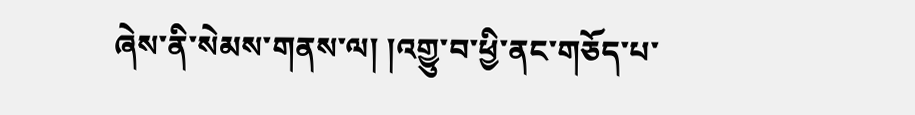ཞེས་ནི་སེམས་གནས་ལ། །འགྱུ་བ་ཕྱི་ནང་གཅོད་པ་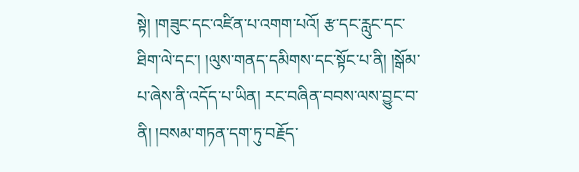སྟེ། །གཟུང་དང་འཛིན་པ་འགག་པའོ། རྩ་དང་རླུང་དང་ཐིག་ལེ་དང་། །ལུས་གནད་དམིགས་དང་སྟོང་པ་ནི། །སྒོམ་པ་ཞེས་ནི་འདོད་པ་ཡིན། རང་བཞིན་བབས་ལས་བྱུང་བ་ནི། །བསམ་གཏན་དག་ཏུ་བརྗོད་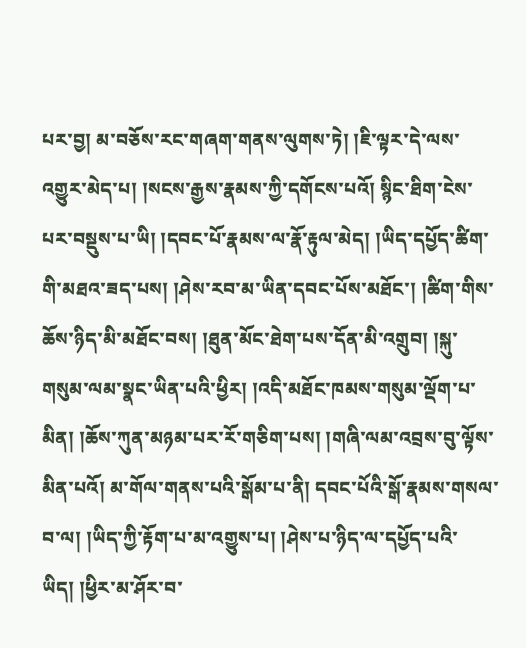པར་བྱ། མ་བཅོས་རང་གཞག་གནས་ལུགས་ཏེ། །ཇི་ལྟར་དེ་ལས་འགྱུར་མེད་པ། །སངས་རྒྱས་རྣམས་ཀྱི་དགོངས་པའོ། སྙིང་ཐིག་ངེས་པར་བསྡུས་པ་ཡི། །དབང་པོ་རྣམས་ལ་རྣོ་རྟུལ་མེད། །ཡིད་དཔྱོད་ཚིག་གི་མཐའ་ཟད་པས། །ཤེས་རབ་མ་ཡིན་དབང་པོས་མཐོང་། །ཚིག་གིས་ཆོས་ཉིད་མི་མཐོང་བས། །ཐུན་མོང་ཐེག་པས་དོན་མི་འགྲུབ། །སྐུ་གསུམ་ལམ་སྣང་ཡིན་པའི་ཕྱིར། །འདི་མཐོང་ཁམས་གསུམ་ལྡོག་པ་མིན། །ཆོས་ཀུན་མཉམ་པར་རོ་གཅིག་པས། །གཞི་ལམ་འབྲས་བུ་ལྟོས་མིན་པའོ། མ་གོལ་གནས་པའི་སྒོམ་པ་ནི། དབང་པོའི་སྒོ་རྣམས་གསལ་བ་ལ། །ཡིད་ཀྱི་རྟོག་པ་མ་འགྱུས་པ། །ཤེས་པ་ཉིད་ལ་དཔྱོད་པའི་ཡིད། །ཕྱིར་མ་ཤོར་བ་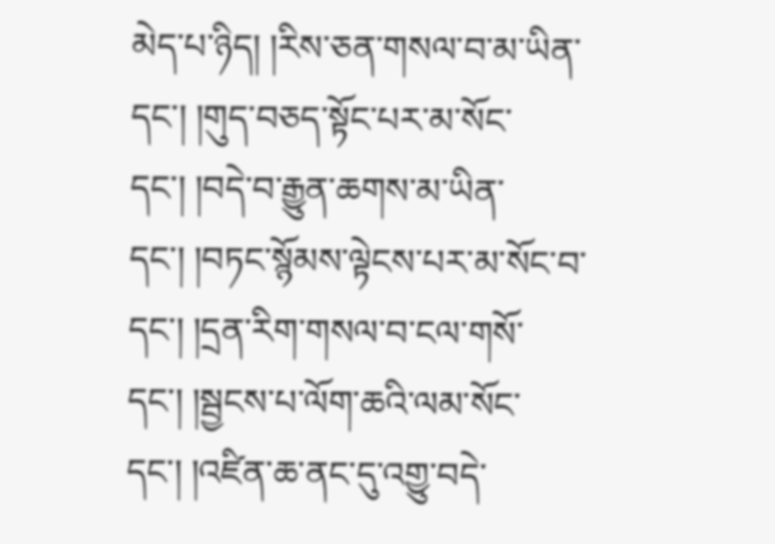མེད་པ་ཉིད། །རིས་ཅན་གསལ་བ་མ་ཡིན་དང་། །གུད་བཅད་སྟོང་པར་མ་སོང་དང་། །བདེ་བ་རྒྱུན་ཆགས་མ་ཡིན་དང་། །བཏང་སྙོམས་ལྟེངས་པར་མ་སོང་བ་དང་། །དྲན་རིག་གསལ་བ་ངལ་གསོ་དང་། །སྦྱངས་པ་ལོག་ཆའི་ལམ་སོང་དང་། །འཛིན་ཆ་ནང་དུ་འགྱུ་བདེ་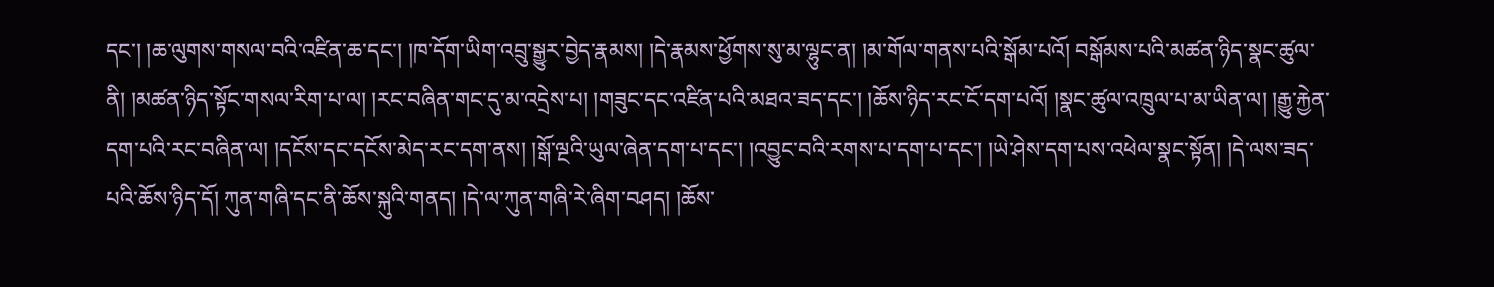དང་། །ཆ་ལུགས་གསལ་བའི་འཛིན་ཆ་དང་། །ཁ་དོག་ཡིག་འབྲུ་སྒྱུར་བྱེད་རྣམས། །དེ་རྣམས་ཕྱོགས་སུ་མ་ལྷུང་ན། །མ་གོལ་གནས་པའི་སྒོམ་པའོ། བསྒོམས་པའི་མཚན་ཉིད་སྣང་ཚུལ་ནི། །མཚན་ཉིད་སྟོང་གསལ་རིག་པ་ལ། །རང་བཞིན་གང་དུ་མ་འདྲེས་པ། །གཟུང་དང་འཛིན་པའི་མཐའ་ཟད་དང་། །ཆོས་ཉིད་རང་ངོ་དག་པའོ། །སྣང་ཚུལ་འཁྲུལ་པ་མ་ཡིན་ལ། །རྒྱུ་རྐྱེན་དག་པའི་རང་བཞིན་ལ། །དངོས་དང་དངོས་མེད་རང་དག་ནས། །སྒོ་ལྔའི་ཡུལ་ཞེན་དག་པ་དང་། །འབྱུང་བའི་རགས་པ་དག་པ་དང་། །ཡེ་ཤེས་དག་པས་འཕེལ་སྣང་སྟོན། །དེ་ལས་ཟད་པའི་ཆོས་ཉིད་དོ། ཀུན་གཞི་དང་ནི་ཆོས་སྐུའི་གནད། །དེ་ལ་ཀུན་གཞི་རེ་ཞིག་བཤད། །ཆོས་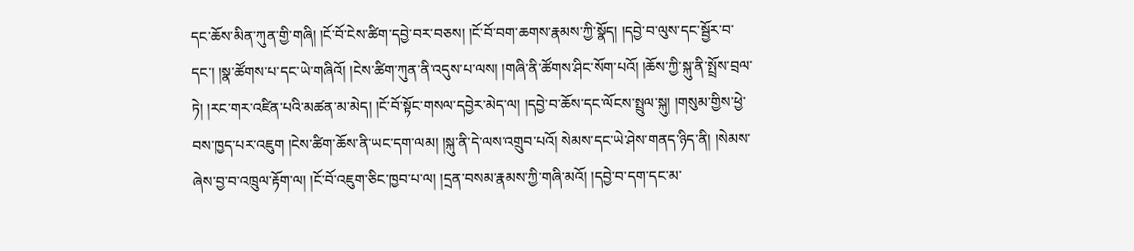དང་ཆོས་མིན་ཀུན་གྱི་གཞི། །ངོ་བོ་ངེས་ཚིག་དབྱེ་བར་བཅས། །ངོ་བོ་བག་ཆགས་རྣམས་ཀྱི་སྣོད། །དབྱེ་བ་ལུས་དང་སྦྱོར་བ་དང་། །སྣ་ཚོགས་པ་དང་ཡེ་གཞིའོ། །ངེས་ཚིག་ཀུན་ནི་འདུས་པ་ལས། །གཞི་ནི་ཚོགས་ཤིང་སོག་པའོ། །ཆོས་ཀྱི་སྐུ་ནི་སྤྲོས་བྲལ་ཏེ། །རང་གར་འཛིན་པའི་མཚན་མ་མེད། །ངོ་བོ་སྟོང་གསལ་དབྱེར་མེད་ལ། །དབྱེ་བ་ཆོས་དང་ལོངས་སྤྲུལ་སྐུ། །གསུམ་གྱིས་ཕྱེ་བས་ཁྱད་པར་འཇུག །ངེས་ཚིག་ཆོས་ནི་ཡང་དག་ལམ། །སྐུ་ནི་དེ་ལས་འགྲུབ་པའོ། སེམས་དང་ཡེ་ཤེས་གནད་ཉིད་ནི། །སེམས་ཞེས་བྱ་བ་འཁྲུལ་རྟོག་ལ། །ངོ་བོ་འཇུག་ཅིང་ཁྱབ་པ་ལ། །དྲན་བསམ་རྣམས་ཀྱི་གཞི་མའོ། །དབྱེ་བ་དག་དང་མ་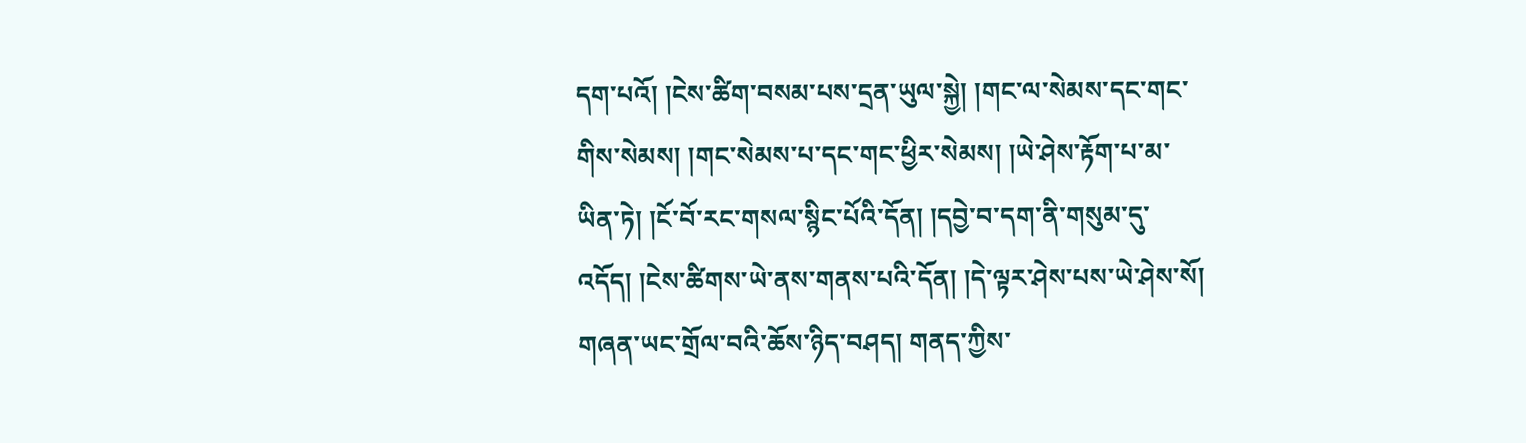དག་པའོ། །ངེས་ཚིག་བསམ་པས་དྲན་ཡུལ་སྐྱེ། །གང་ལ་སེམས་དང་གང་གིས་སེམས། །གང་སེམས་པ་དང་གང་ཕྱིར་སེམས། །ཡེ་ཤེས་རྟོག་པ་མ་ཡིན་ཏེ། །ངོ་བོ་རང་གསལ་སྙིང་པོའི་དོན། །དབྱེ་བ་དག་ནི་གསུམ་དུ་འདོད། །ངེས་ཚིགས་ཡེ་ནས་གནས་པའི་དོན། །དེ་ལྟར་ཤེས་པས་ཡེ་ཤེས་སོ།
གཞན་ཡང་གྲོལ་བའི་ཆོས་ཉིད་བཤད། གནད་ཀྱིས་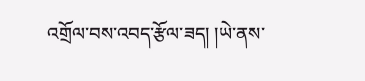འགྲོལ་བས་འབད་རྩོལ་ཟད། །ཡེ་ནས་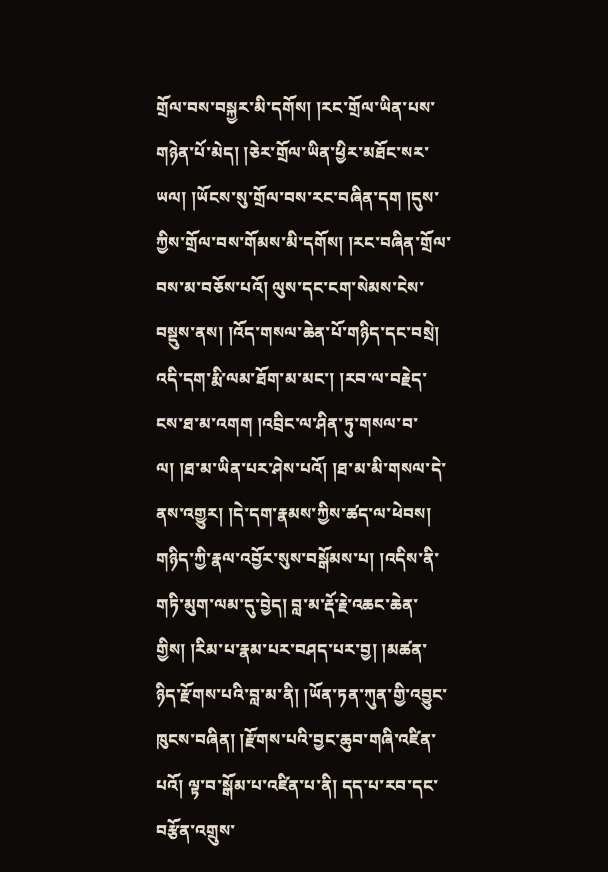གྲོལ་བས་བསྐྱར་མི་དགོས། །རང་གྲོལ་ཡིན་པས་གཉེན་པོ་མེད། །ཅེར་གྲོལ་ཡིན་ཕྱིར་མཐོང་སར་ཡལ། །ཡོངས་སུ་གྲོལ་བས་རང་བཞིན་དག །དུས་ཀྱིས་གྲོལ་བས་གོམས་མི་དགོས། །རང་བཞིན་གྲོལ་བས་མ་བཅོས་པའོ། ལུས་དང་ངག་སེམས་ངེས་བསྡུས་ནས། །འོད་གསལ་ཆེན་པོ་གཉིད་དང་བསྲེ། འདི་དག་རྨི་ལམ་ཐོག་མ་མང་། །རབ་ལ་བརྗེད་ངས་ཐ་མ་འགག །འབྲིང་ལ་ཤིན་ཏུ་གསལ་བ་ལ། །ཐ་མ་ཡིན་པར་ཤེས་པའོ། །ཐ་མ་མི་གསལ་དེ་ནས་འགྱུར། །དེ་དག་རྣམས་ཀྱིས་ཚད་ལ་ཕེབས། གཉིད་ཀྱི་རྣལ་འབྱོར་སུས་བསྒོམས་པ། །འདིས་ནི་གཏི་མུག་ལམ་དུ་བྱེད། བླ་མ་རྡོ་རྗེ་འཆང་ཆེན་གྱིས། །རིམ་པ་རྣམ་པར་བཤད་པར་བྱ། །མཚན་ཉིད་རྫོགས་པའི་བླ་མ་ནི། །ཡོན་ཏན་ཀུན་གྱི་འབྱུང་ཁུངས་བཞིན། །རྫོགས་པའི་བྱང་ཆུབ་གཞི་འཛིན་པའོ། ལྟ་བ་སྒོམ་པ་འཛིན་པ་ནི། དད་པ་རབ་དང་བརྩོན་འགྲུས་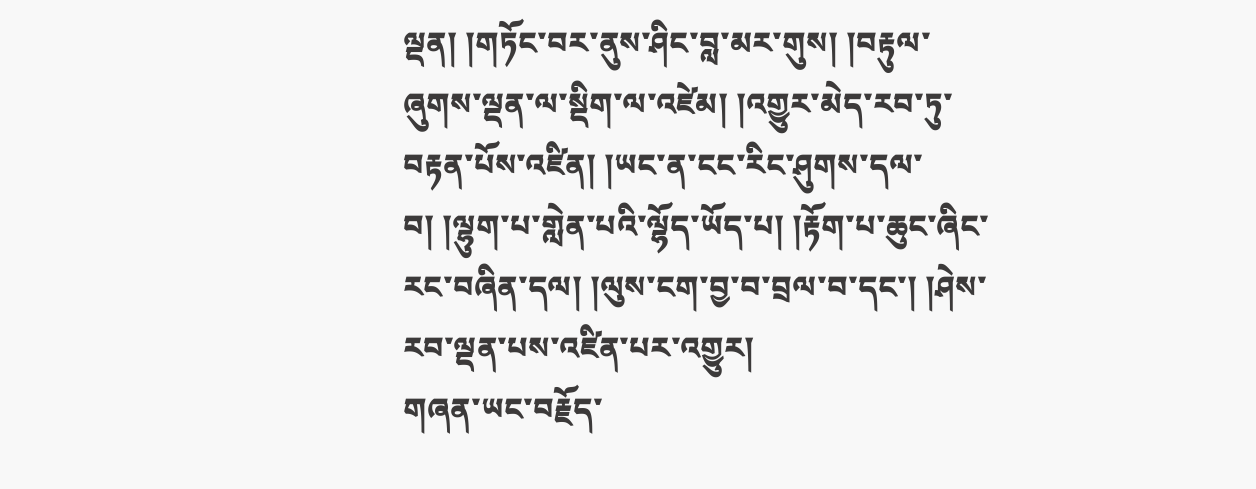ལྡན། །གཏོང་བར་ནུས་ཤིང་བླ་མར་གུས། །བརྟུལ་ཞུགས་ལྡན་ལ་སྡིག་ལ་འཛེམ། །འགྱུར་མེད་རབ་ཏུ་བརྟན་པོས་འཛིན། །ཡང་ན་ངང་རིང་ཤུགས་དལ་བ། །ལྷུག་པ་གླེན་པའི་ལྷོད་ཡོད་པ། །རྟོག་པ་ཆུང་ཞིང་རང་བཞིན་དལ། །ལུས་ངག་བྱ་བ་བྲལ་བ་དང་། །ཤེས་རབ་ལྡན་པས་འཛིན་པར་འགྱུར།
གཞན་ཡང་བརྗོད་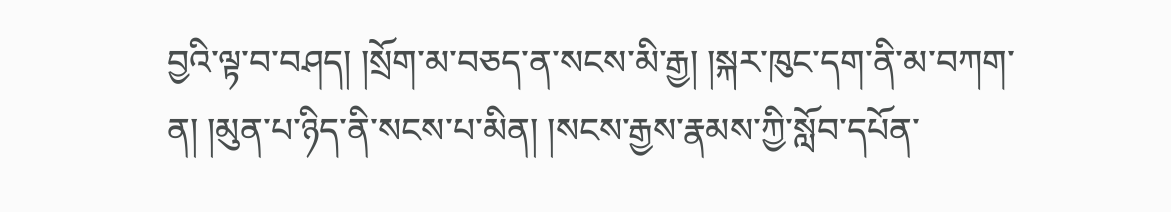བྱའི་ལྟ་བ་བཤད། །སྲོག་མ་བཅད་ན་སངས་མི་རྒྱ། །སྐར་ཁུང་དག་ནི་མ་བཀག་ན། །མུན་པ་ཉིད་ནི་སངས་པ་མིན། །སངས་རྒྱས་རྣམས་ཀྱི་སློབ་དཔོན་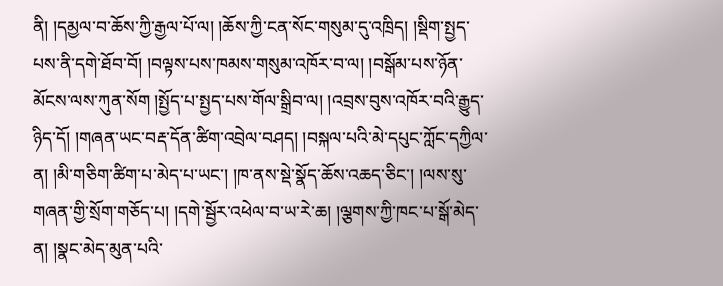ནི། །དམྱལ་བ་ཆོས་ཀྱི་རྒྱལ་པོ་ལ། །ཆོས་ཀྱི་ངན་སོང་གསུམ་དུ་འཁྲིད། །སྡིག་སྤྱད་པས་ནི་དགེ་ཐོབ་བོ། །བལྟས་པས་ཁམས་གསུམ་འཁོར་བ་ལ། །བསྒོམ་པས་ཉོན་མོངས་ལས་ཀུན་སོག །སྤྱོད་པ་སྤྱད་པས་གོལ་སྒྲིབ་ལ། །འབྲས་བུས་འཁོར་བའི་རྒྱུད་ཉིད་དོ། །གཞན་ཡང་བརྡ་དོན་ཚིག་འབྲེལ་བཤད། །བསྐལ་པའི་མེ་དཔུང་ཀློང་དཀྱིལ་ན། །མི་གཅིག་ཚིག་པ་མེད་པ་ཡང་། །ཁ་ནས་སྡེ་སྣོད་ཆོས་འཆད་ཅིང་། །ལས་སུ་གཞན་གྱི་སྲོག་གཅོད་པ། །དགེ་སྦྱོར་འཕེལ་བ་ཡ་རེ་ཆ། །ལྕགས་ཀྱི་ཁང་པ་སྒོ་མེད་ན། །སྣང་མེད་མུན་པའི་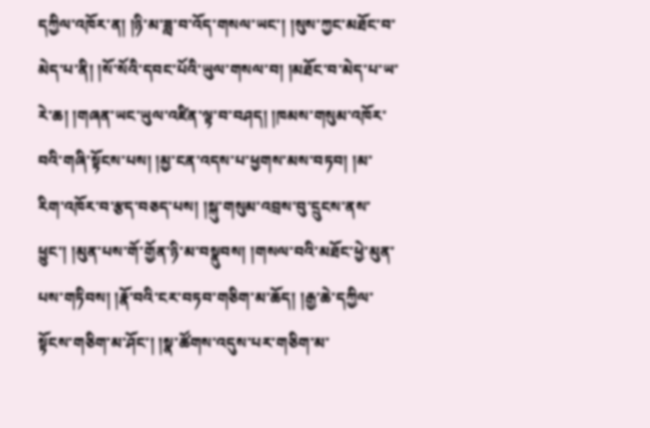དཀྱིལ་འཁོར་ན། །ཉི་མ་ཟླ་བ་འོད་གསལ་ཡང་། །སུས་ཀྱང་མཐོང་བ་མེད་པ་ནི། །སོ་སོའི་དབང་པོའི་ཡུལ་གསལ་བ། །མཐོང་བ་མེད་པ་ཡ་རེ་ཆ། །གཞན་ཡང་ཡུལ་འཛིན་ལྟ་བ་བཤད། །ཁམས་གསུམ་འཁོར་བའི་གཞི་སྟོངས་པས། །མྱ་ངན་འདས་པ་ཕྱགས་མས་བཏབ། །མ་རིག་འཁོར་བ་རྩད་བཅད་པས། །སྐུ་གསུམ་འབྲས་བུ་དྲུངས་ནས་ཕྱུང་། །མུན་པས་གོ་གྱོན་ཉི་མ་བསྣུབས། །གསལ་བའི་མཐོང་ཕྱེ་མུན་པས་གཏིབས། །རྣོ་བའི་ངར་བཏབ་གཅིག་མ་ཆོད། །རྒྱ་ཆེ་དཀྱིལ་སྟོངས་གཅིག་མ་ཤོང་། །སྣ་ཚོགས་འདུས་པར་གཅིག་མ་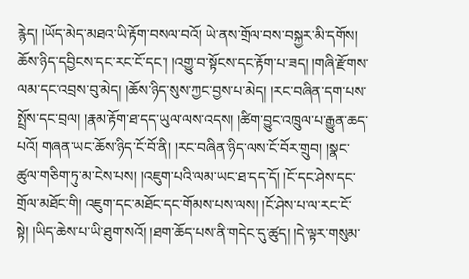རྙེད། །ཡོད་མེད་མཐའ་ཡི་རྟོག་བསལ་བའོ། ཡེ་ནས་གྲོལ་བས་བསྐྱར་མི་དགོས། ཆོས་ཉིད་དབྱིངས་དང་རང་ངོ་དང་། །འགྱུ་བ་སྟོངས་དང་རྟོག་པ་ཟད། །གཞི་རྫོགས་ལམ་དང་འབྲས་བུ་མེད། །ཆོས་ཉིད་སུས་ཀྱང་བྱས་པ་མེད། །རང་བཞིན་དག་པས་སྤྲོས་དང་བྲལ། །རྣམ་རྟོག་ཐ་དད་ཡུལ་ལས་འདས། །ཚིག་བྱུང་འཁྲུལ་པ་རྒྱུན་ཆད་པའོ། གཞན་ཡང་ཆོས་ཉིད་ངོ་བོ་ནི། །རང་བཞིན་ཉིད་ལས་ངོ་བོར་གྲུབ། །སྣང་ཚུལ་གཅིག་ཏུ་མ་ངེས་པས། །འཇུག་པའི་ལམ་ཡང་ཐ་དད་དོ། །ངོ་དང་ཤེས་དང་གྲོལ་མཐོང་གི། འཇུག་དང་མཐོང་དང་གོམས་པས་ལས། །ངོ་ཤེས་པ་ལ་རང་ངོ་སྟེ། །ཡིད་ཆེས་པ་ཡི་ཐུག་སའོ། །ཐག་ཆོད་པས་ནི་གདེང་དུ་ཚུད། །དེ་ལྟར་གསུམ་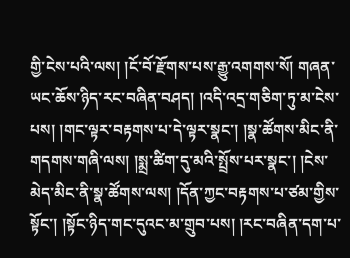གྱི་ངེས་པའི་ལས། །ངོ་བོ་རྫོགས་པས་རྒྱུ་འགགས་སོ། གཞན་ཡང་ཆོས་ཉིད་རང་བཞིན་བཤད། །འདི་འདྲ་གཅིག་ཏུ་མ་ངེས་པས། །གང་ལྟར་བརྟགས་པ་དེ་ལྟར་སྣང་། །སྣ་ཚོགས་མིང་ནི་གདགས་གཞི་ལས། །སྨྲ་ཚིག་དུ་མའི་སྤྲོས་པར་སྣང་། །ངེས་མེད་མིང་ནི་སྣ་ཚོགས་ལས། །དོན་ཀྱང་བརྟགས་པ་ཙམ་གྱིས་སྟོང་། །སྟོང་ཉིད་གང་དུའང་མ་གྲུབ་པས། །རང་བཞིན་དག་པ་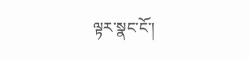ལྟར་སྣང་ངོ་།